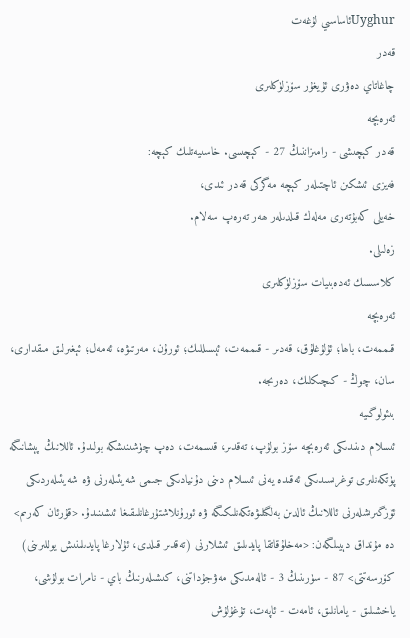Uyghurئاساسىي لۇغەت
قەدر
چاغاتاي دەۋرى ئۇيغۇر سۆزلۈكلىرى
ئەرەبچە
قەدر كېچىشى - رامىزاننىڭ 27 - كېچىسى. خاسىيەتلىك كېچە:
فەيزى ئىشكىن ئاچتىلەر كېچە مەگركى قەدر ئىدى،
خەيلى كەبۇتەرى مەلەك قىلدىلەر ھەر تەرەپ سەلام.
زەلىلى.
كلاسسىك ئەدەبىيات سۆزلۈكلىرى
ئەرەبچە
قىممەت، باھا؛ ئۇلۇغلۇق، قەدىر - قىممەت، ئېسىللىك؛ ئورۇن، مەرتىۋە، ئەمەل؛ ئېغىرلىق مىقدارى، سان، چوڭ - كىچىكلىك، دەرىجە.
بىئولوگىيە
ئىسلام دىنىدىكى ئەرەبچە سۆز بولۇپ، تەقدىر، قىسمەت، دەپ چۈشىنىشكە بولىدۇ. ئاللانىڭ پېشانىگە پۈتكەنلىرى توغرىسىدىكى ئەقىدە يەنى ئىسلام دىنى دۇنيادىكى جىمى شەيئىلەرنى ۋە شەيئىلەردىكى ئۆزگىرىشلەرنى ئاللانىڭ ئالدىن بەلگىلىۋەتكەنلىكىگە ۋە ئورۇنلاشتۇرغانلىقىغا ئىشىنىدۇ. <قۇرئان كەرىم> دە مۇنداق دېيىلگەن: <مەخلۇقاتقا پايدىلىق ئىشلارنى (تەقدىر قىلدى، ئۇلارغا پايدىلىنىش يوللىرىنى) كۆرسەتتى> 87 - سۈرىنىڭ 3 - ئالەمدىكى مەۋجۇداتنى، كىشىلەرنىڭ باي - نامرات بولۇشى، ياخشىلىق - يامانلىق، ئامەت - ئاپەت، تۇغۇلۇش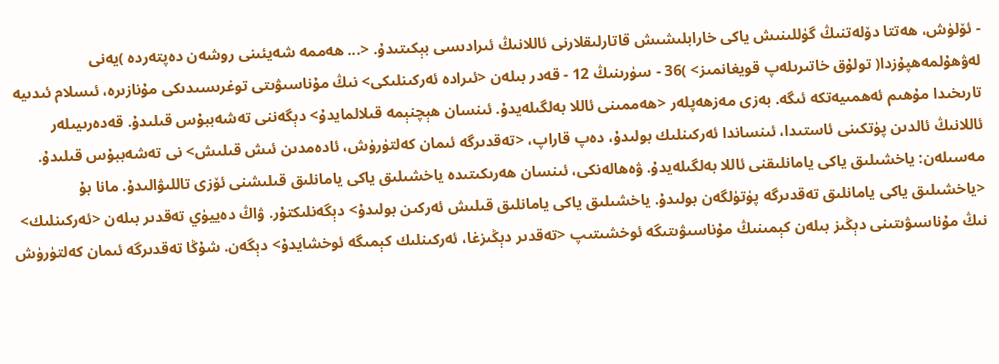- ئۆلۈش، ھەتتا دۆلەتنىڭ گۈللىنىش ياكى خارابلىشىش قاتارلىقلارنى ئاللانىڭ ئىرادىسى بېكىتىدۇ. <... ھەممە شەيئىنى روشەن دەپتەردە )يەنى لەۋھۇلمەھپۇزدا( تولۇق خاتىرىلەپ قويغانمىز> )36 - سۈرىنىڭ 12 - قەدر بىلەن <ئىرادە ئەركىنلىكى> نىڭ مۇناسىۋىتى توغرىسىدىكى مۇنازىرە، ئىسلام ئىدىيە تارىخىدا مۇھىم ئەھمىيەتكە ئىگە. بەزى مەزھەپلەر <ھەممىنى ئاللا بەلگىلەيدۇ. ئىنسان ھېچنېمە قىلالمايدۇ> دېگەننى تەشەببۇس قىلىدۇ. قەدەرىيىلەر ئاللانىڭ ئالدىن پۈتكىنى ئاستىدا، ئىنساندا ئەركىنلىك بولىدۇ، دەپ قاراپ، <تەقدىرگە ئىمان كەلتۈرۈش، ئادەمدىن ئىش قىلىش> نى تەشەببۇس قىلىدۇ. مەسىلەن: ياخشىلىق ياكى يامانلىقنى ئاللا بەلگىلەيدۇ. ۋەھالەنكى، ئىنسان ھەرىكىتىدە ياخشىلىق ياكى يامانلىق قىلىشنى ئۆزى تاللىۋالىدۇ. مانا بۇ <ياخشىلىق ياكى يامانلىق تەقدىرگە پۈتۈلگەن بولىدۇ. ياخشىلىق ياكى يامانلىق قىلىش ئەركىن بولىدۇ> دېگەنلىكتۇر. ۋاڭ دەييۈي تەقدىر بىلەن <ئەركىنلىك> نىڭ مۇناسىۋىتىنى دېڭىز بىلەن كېمىنىڭ مۇناسىۋىتىگە ئوخشىتىپ <تەقدىر دېڭىزغا، ئەركىنلىك كېمىگە ئوخشايدۇ> دېگەن. شۇڭا تەقدىرگە ئىمان كەلتۈرۈش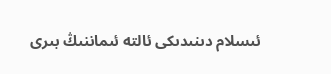ئىسلام دىنىدىكى ئالتە ئىماننىڭ بىرى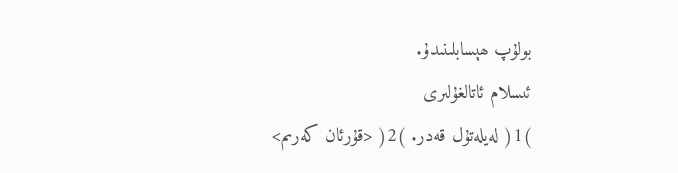بولۇپ ھېسابلىنىدۇ.
ئىسلام ئاتالغۇلىرى
)1( لەيلەتۇل قەدر. )2( <قۇرئان كەرىم>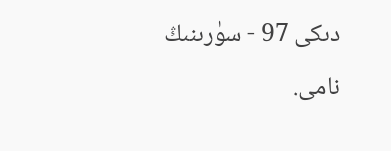دىكى 97 - سۈرىنىڭ نامى.